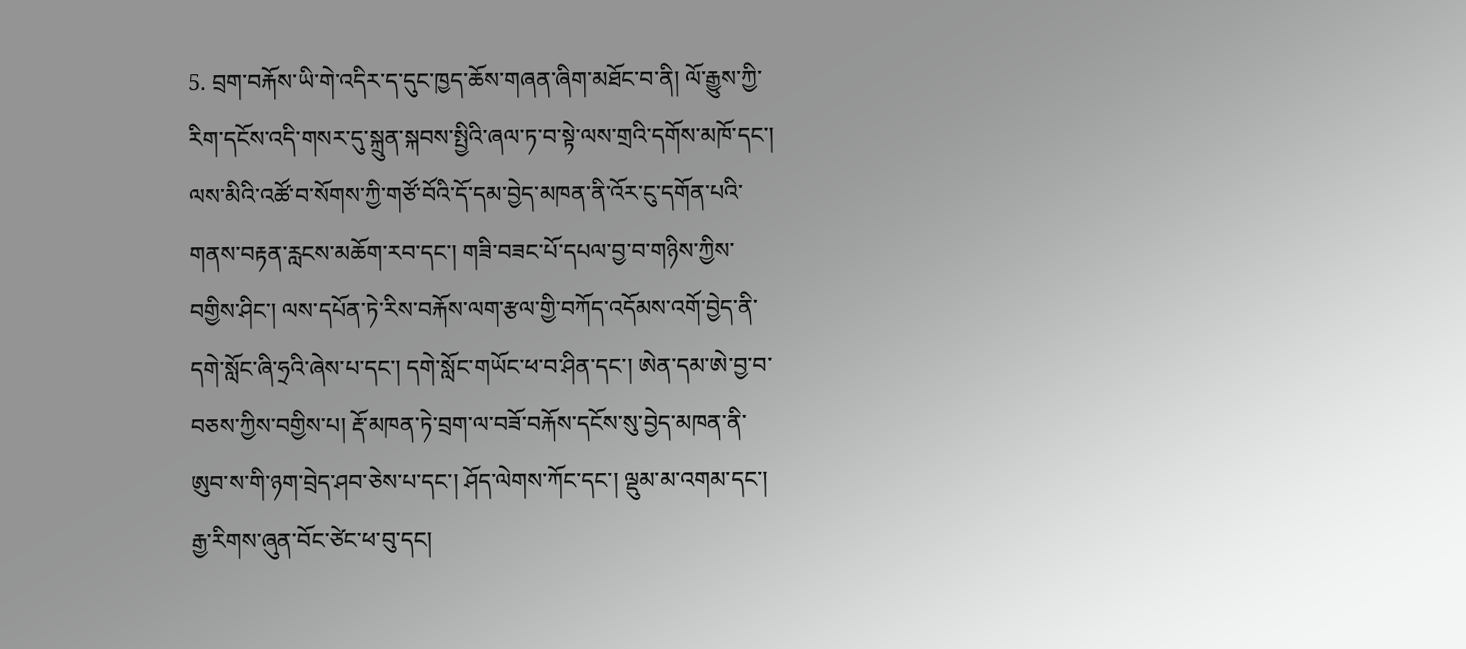5. བྲག་བརྐོས་ཡི་གེ་འདིར་ད་དུང་ཁྱད་ཆོས་གཞན་ཞིག་མཐོང་བ་ནི། ལོ་རྒྱུས་ཀྱི་རིག་དངོས་འདི་གསར་དུ་སྐྲུན་སྐབས་སྤྱིའི་ཞལ་ཏ་བ་སྟེ་ལས་གྲའི་དགོས་མཁོ་དང་། ལས་མིའི་འཚོ་བ་སོགས་ཀྱི་གཙོ་བོའི་དོ་དམ་བྱེད་མཁན་ནི་འོར་ངུ་དགོན་པའི་གནས་བརྟན་རླངས་མཆོག་རབ་དང་། གཟི་བཟང་པོ་དཔལ་བྱ་བ་གཉིས་ཀྱིས་བགྱིས་ཤིང་། ལས་དཔོན་ཏེ་རིས་བརྐོས་ལག་རྩལ་གྱི་བཀོད་འདོམས་འགོ་བྱེད་ནི་དགེ་སློང་ཞི་ཧྲའི་ཞེས་པ་དང་། དགེ་སློང་གཡོང་ཕ་བ་ཤིན་དང་། ཨེན་དམ་ཨེ་བྱ་བ་བཅས་ཀྱིས་བགྱིས་པ། རྡོ་མཁན་ཏེ་བྲག་ལ་བཟོ་བརྐོས་དངོས་སུ་བྱེད་མཁན་ནི་ཨུབ་ས་གི་ཉག་བྲེད་ཤབ་ཅེས་པ་དང་། ཤོད་ལེགས་ཀོང་དང་། ལྡུམ་མ་འགམ་དང་། རྒྱ་རིགས་ཞུན་བོང་ཙེང་ཕ་བུ་དང།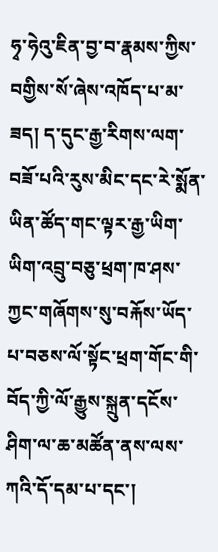ཧྭ་ཧེའུ་ཇིན་བྱ་བ་རྣམས་ཀྱིས་བགྱིས་སོ་ཞེས་འཁོད་པ་མ་ཟད། ད་དུང་རྒྱ་རིགས་ལག་བཟོ་པའི་རུས་མིང་དང་རེ་སྨོན་ཡིན་ཚོད་གང་ལྟར་རྒྱ་ཡིག་ཡིག་འབྲུ་བཅུ་ཕྲག་ཁ་ཤས་ཀྱང་གཞོགས་སུ་བརྐོས་ཡོད་པ་བཅས་ལོ་སྟོང་ཕྲག་གོང་གི་བོད་ཀྱི་ལོ་རྒྱུས་སྐྲུན་དངོས་ཤིག་ལ་ཆ་མཚོན་ནས་ལས་ཀའི་དོ་དམ་པ་དང་།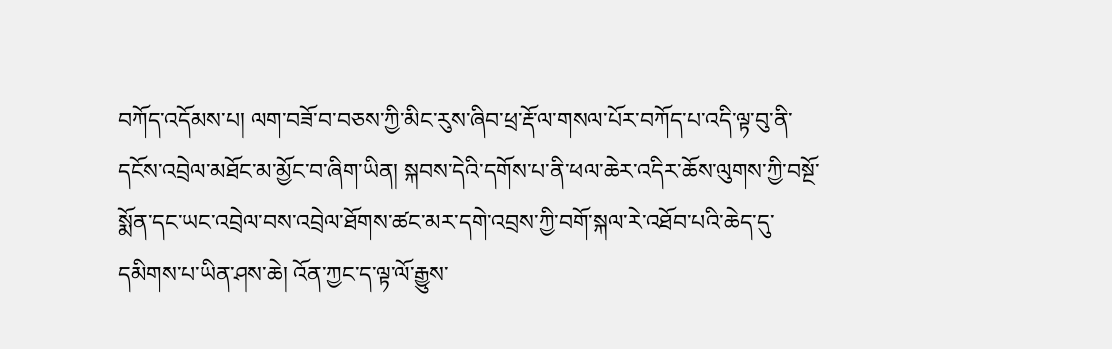བཀོད་འདོམས་པ། ལག་བཟོ་བ་བཅས་ཀྱི་མིང་རུས་ཞིབ་ཕྲ་རྡོ་ལ་གསལ་པོར་བཀོད་པ་འདི་ལྟ་བུ་ནི་དངོས་འབྲེལ་མཐོང་མ་མྱོང་བ་ཞིག་ཡིན། སྐབས་དེའི་དགོས་པ་ནི་ཕལ་ཆེར་འདིར་ཆོས་ལུགས་ཀྱི་བསྔོ་སྨོན་དང་ཡང་འབྲེལ་བས་འབྲེལ་ཐོགས་ཚང་མར་དགེ་འབྲས་ཀྱི་བགོ་སྐལ་རེ་འཐོབ་པའི་ཆེད་དུ་དམིགས་པ་ཡིན་ཤས་ཆེ། འོན་ཀྱང་ད་ལྟ་ལོ་རྒྱུས་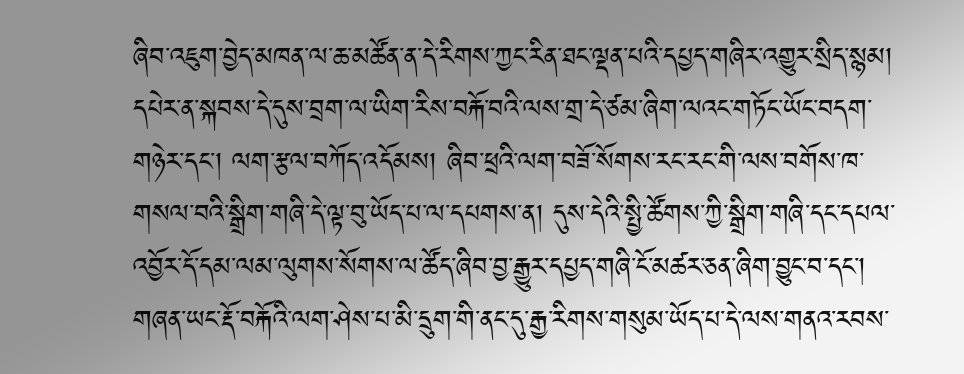ཞིབ་འཇུག་བྱེད་མཁན་ལ་ཆ་མཚོན་ན་དེ་རིགས་ཀྱང་རིན་ཐང་ལྡན་པའི་དཔྱད་གཞིར་འགྱུར་སྲིད་སྙམ། དཔེར་ན་སྐབས་དེ་དུས་བྲག་ལ་ཡིག་རིས་བརྐོ་བའི་ལས་གྲ་དེ་ཙམ་ཞིག་ལའང་གཏོང་ཡོང་བདག་གཉེར་དང་། ལག་རྩལ་བཀོད་འདོམས། ཞིབ་ཕྲའི་ལག་བཟོ་སོགས་རང་རང་གི་ལས་བགོས་ཁ་གསལ་བའི་སྒྲིག་གཞི་དེ་ལྟ་བུ་ཡོད་པ་ལ་དཔགས་ན། དུས་དེའི་སྤྱི་ཚོགས་ཀྱི་སྒྲིག་གཞི་དང་དཔལ་འབྱོར་དོ་དམ་ལམ་ལུགས་སོགས་ལ་ཚོད་ཞིབ་བྱ་རྒྱུར་དཔྱད་གཞི་ངོ་མཚར་ཅན་ཞིག་བྱུང་བ་དང་། གཞན་ཡང་རྡོ་བརྐོའི་ལག་ཤེས་པ་མི་དྲུག་གི་ནང་དུ་རྒྱ་རིགས་གསུམ་ཡོད་པ་དེ་ལས་གནའ་རབས་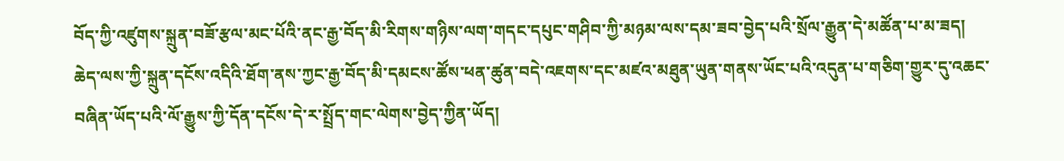བོད་ཀྱི་འཛུགས་སྐྲུན་བཟོ་རྩལ་མང་པོའི་ནང་རྒྱ་བོད་མི་རིགས་གཉིས་ལག་གདང་དཔུང་གཤིབ་ཀྱི་མཉམ་ལས་དམ་ཟབ་བྱེད་པའི་སྲོལ་རྒྱུན་དེ་མཚོན་པ་མ་ཟད། ཆེད་ལས་ཀྱི་སྐྲུན་དངོས་འདིའི་ཐོག་ནས་ཀྱང་རྒྱ་བོད་མི་དམངས་ཚོས་ཕན་ཚུན་བདེ་འཇགས་དང་མཛའ་མཐུན་ཡུན་གནས་ཡོང་པའི་འདུན་པ་གཅིག་གྱུར་དུ་འཆང་བཞིན་ཡོད་པའི་ལོ་རྒྱུས་ཀྱི་དོན་དངོས་དེ་ར་སྤྲོད་གང་ལེགས་བྱེད་ཀྱིན་ཡོད།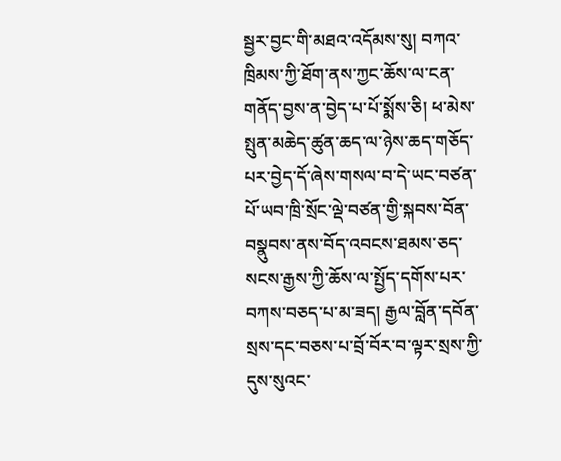སྦྱར་བྱང་གི་མཐའ་འདོམས་སུ། བཀའ་ཁྲིམས་ཀྱི་ཐོག་ནས་ཀྱང་ཆོས་ལ་ངན་གནོད་བྱས་ན་བྱེད་པ་པོ་སྨོས་ཅི། ཕ་མེས་སྤུན་མཆེད་ཚུན་ཆད་ལ་ཉེས་ཆད་གཅོད་པར་བྱེད་དོ་ཞེས་གསལ་བ་དེ་ཡང་བཙན་པོ་ཡབ་ཁྲི་སྲོང་ལྡེ་བཙན་གྱི་སྐབས་བོན་བསྣུབས་ནས་བོད་འབངས་ཐམས་ཅད་སངས་རྒྱས་ཀྱི་ཆོས་ལ་སྤྱོད་དགོས་པར་བཀས་བཅད་པ་མ་ཟད། རྒྱལ་བློན་དབོན་སྲས་དང་བཅས་པ་བྲོ་བོར་བ་ལྟར་སྲས་ཀྱི་དུས་སུའང་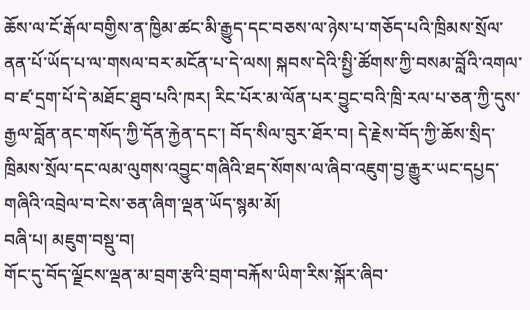ཆོས་ལ་ངོ་རྒོལ་བགྱིས་ན་ཁྱིམ་ཚང་མི་རྒྱུད་དང་བཅས་ལ་ཉེས་པ་གཅོད་པའི་ཁྲིམས་སྲོལ་ནན་པོ་ཡོད་པ་ལ་གསལ་བར་མངོན་པ་དེ་ལས། སྐབས་དེའི་སྤྱི་ཚོགས་ཀྱི་བསམ་བློའི་འགལ་བ་ཛ་དྲག་པོ་དེ་མཐོང་ཐུབ་པའི་ཁར། རིང་པོར་མ་ལོན་པར་བྱུང་བའི་ཁྲི་རལ་པ་ཅན་ཀྱི་དུས་རྒྱལ་བློན་ནང་གསོད་ཀྱི་དོན་རྐྱེན་དང་། བོད་སིལ་བུར་ཐོར་བ། དེ་རྗེས་བོད་ཀྱི་ཆོས་སྲིད་ཁྲིམས་སྲོལ་དང་ལམ་ལུགས་འབྱུང་གཞིའི་ཐད་སོགས་ལ་ཞིབ་འཇུག་བྱ་རྒྱུར་ཡང་དཔྱད་གཞིའི་འབྲེལ་བ་ངེས་ཅན་ཞིག་ལྡན་ཡོད་སྙམ་མོ།
བཞི་པ། མཇུག་བསྡུ་བ།
གོང་དུ་བོད་ལྗོངས་ལྡན་མ་བྲག་རྩའི་བྲག་བརྐོས་ཡིག་རིས་སྐོར་ཞིབ་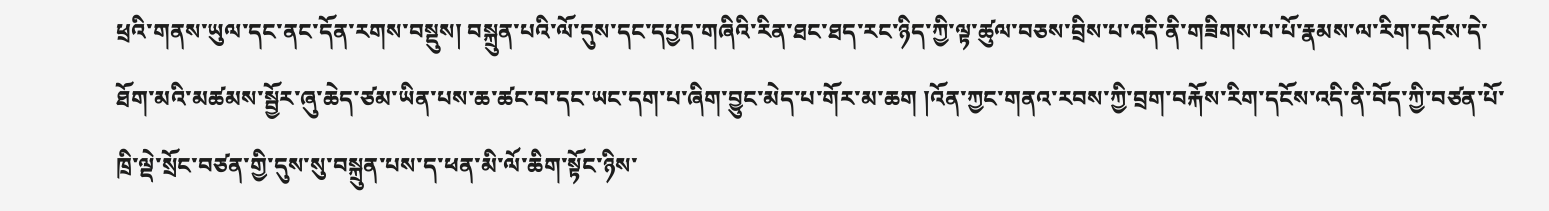ཕྲའི་གནས་ཡུལ་དང་ནང་དོན་རགས་བསྡུས། བསྐྲུན་པའི་ལོ་དུས་དང་དཔྱད་གཞིའི་རིན་ཐང་ཐད་རང་ཉིད་ཀྱི་ལྟ་ཚུལ་བཅས་བྲིས་པ་འདི་ནི་གཟིགས་པ་པོ་རྣམས་ལ་རིག་དངོས་དེ་ཐོག་མའི་མཚམས་སྦྱོར་ཞུ་ཆེད་ཙམ་ཡིན་པས་ཆ་ཚང་བ་དང་ཡང་དག་པ་ཞིག་བྱུང་མེད་པ་གོར་མ་ཆག །འོན་ཀྱང་གནའ་རབས་ཀྱི་བྲག་བརྐོས་རིག་དངོས་འདི་ནི་བོད་ཀྱི་བཙན་པོ་ཁྲི་ལྡེ་སྲོང་བཙན་གྱི་དུས་སུ་བསྐྲུན་པས་ད་ཕན་མི་ལོ་ཆིག་སྟོང་ཉིས་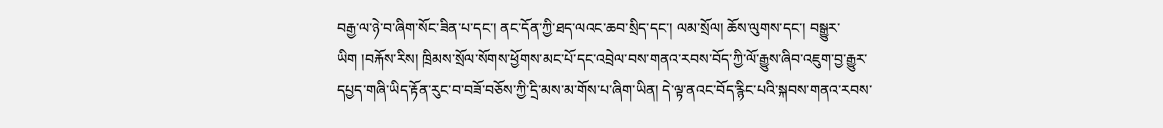བརྒྱ་ལ་ཉེ་བ་ཞིག་སོང་ཟིན་པ་དང་། ནང་དོན་ཀྱི་ཐད་ལའང་ཆབ་སྲིད་དང་། ལམ་སྲོལ། ཆོས་ལུགས་དང་། བསྒྱུར་ཡིག །བརྐོས་རིས། ཁྲིམས་སྲོལ་སོགས་ཕྱོགས་མང་པོ་དང་འབྲེལ་བས་གནའ་རབས་བོད་ཀྱི་ལོ་རྒྱུས་ཞིབ་འཇུག་བྱ་རྒྱུར་དཔྱད་གཞི་ཡིད་རྟོན་རུང་བ་བཟོ་བཅོས་ཀྱི་དྲི་མས་མ་གོས་པ་ཞིག་ཡིན། དེ་ལྟ་ནའང་བོད་རྙིང་པའི་སྐབས་གནའ་རབས་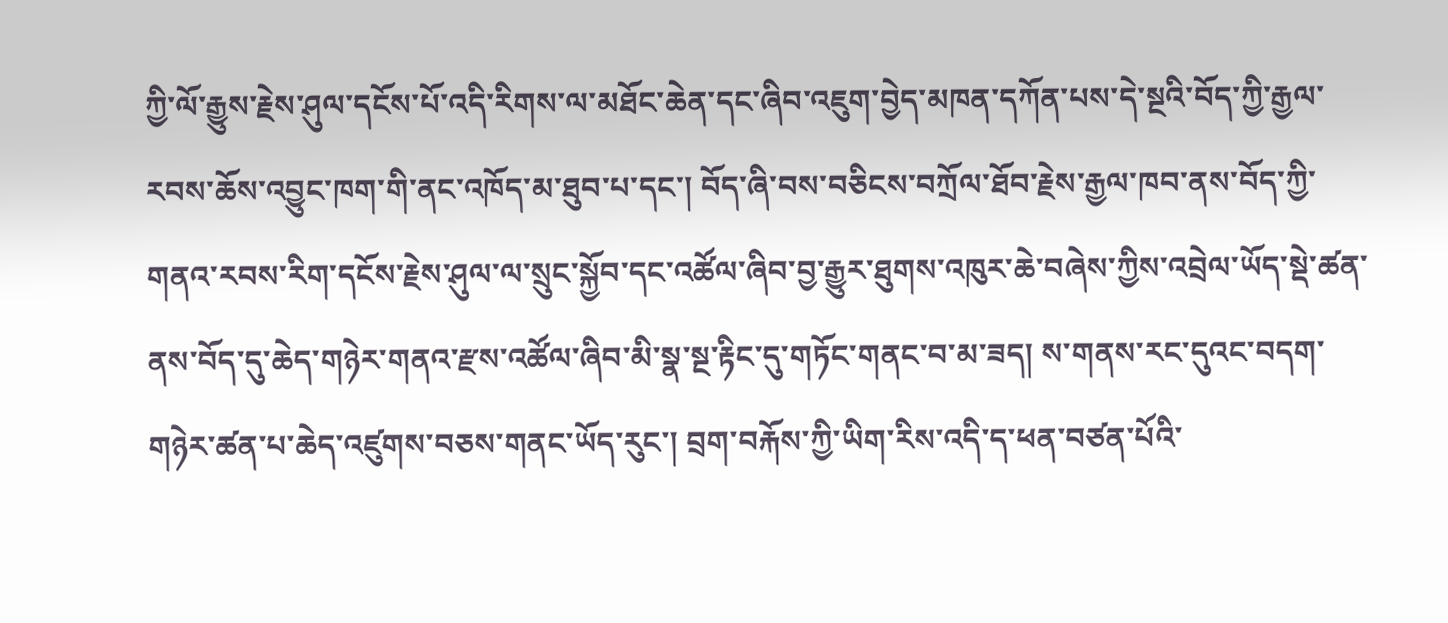ཀྱི་ལོ་རྒྱུས་རྗེས་ཤུལ་དངོས་པོ་འདི་རིགས་ལ་མཐོང་ཆེན་དང་ཞིབ་འཇུག་བྱེད་མཁན་དཀོན་པས་དེ་སྔའི་བོད་ཀྱི་རྒྱལ་རབས་ཆོས་འབྱུང་ཁག་གི་ནང་འཁོད་མ་ཐུབ་པ་དང་། བོད་ཞི་བས་བཅིངས་བཀྲོལ་ཐོབ་རྗེས་རྒྱལ་ཁབ་ནས་བོད་ཀྱི་གནའ་རབས་རིག་དངོས་རྗེས་ཤུལ་ལ་སྲུང་སྐྱོབ་དང་འཚོལ་ཞིབ་བྱ་རྒྱུར་ཐུགས་འཁུར་ཆེ་བཞེས་ཀྱིས་འབྲེལ་ཡོད་སྡེ་ཚན་ནས་བོད་དུ་ཆེད་གཉེར་གནའ་རྫས་འཚོལ་ཞིབ་མི་སྣ་སྔ་རྟིང་དུ་གཏོང་གནང་བ་མ་ཟད། ས་གནས་རང་དུའང་བདག་གཉེར་ཚན་པ་ཆེད་འཛུགས་བཅས་གནང་ཡོད་རུང་། བྲག་བརྐོས་ཀྱི་ཡིག་རིས་འདི་ད་ཕན་བཙན་པོའི་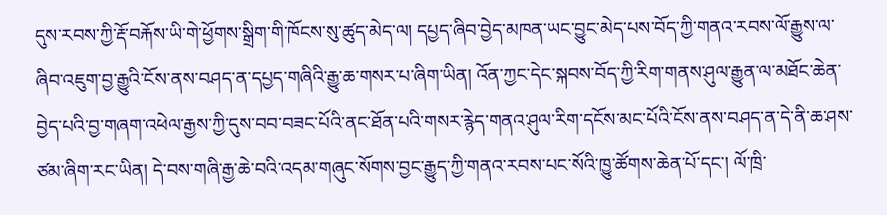དུས་རབས་ཀྱི་རྡོ་བརྐོས་ཡི་གེ་ཕྱོགས་སྒྲིག་གི་ཁོངས་སུ་ཚུད་མེད་ལ། དཔྱད་ཞིབ་བྱེད་མཁན་ཡང་བྱུང་མེད་པས་བོད་ཀྱི་གནའ་རབས་ལོ་རྒྱུས་ལ་ཞིབ་འཇུག་བྱ་རྒྱུའི་ངོས་ནས་བཤད་ན་དཔྱད་གཞིའི་རྒྱུ་ཆ་གསར་པ་ཞིག་ཡིན། འོན་ཀྱང་དེང་སྐབས་བོད་ཀྱི་རིག་གནས་ཤུལ་རྒྱུན་ལ་མཐོང་ཆེན་བྱེད་པའི་བྱ་གཞག་འཕེལ་རྒྱས་ཀྱི་དུས་བབ་བཟང་པོའི་ནང་ཐོན་པའི་གསར་རྙེད་གནའ་ཤུལ་རིག་དངོས་མང་པོའི་ངོས་ནས་བཤད་ན་དེ་ནི་ཆ་ཤས་ཙམ་ཞིག་རང་ཡིན། དེ་བས་གཞི་རྒྱ་ཆེ་བའི་འདམ་གཞུང་སོགས་བྱང་རྒྱུད་ཀྱི་གནའ་རབས་པང་སོའི་ཁྱུ་ཚོགས་ཆེན་པོ་དང་། ལོ་ཁྲི་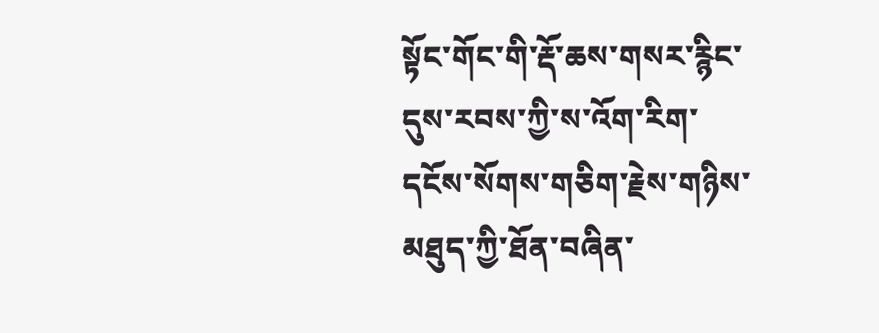སྟོང་གོང་གི་རྡོ་ཆས་གསར་རྙིང་དུས་རབས་ཀྱི་ས་འོག་རིག་དངོས་སོགས་གཅིག་རྗེས་གཉིས་མཐུད་ཀྱི་ཐོན་བཞིན་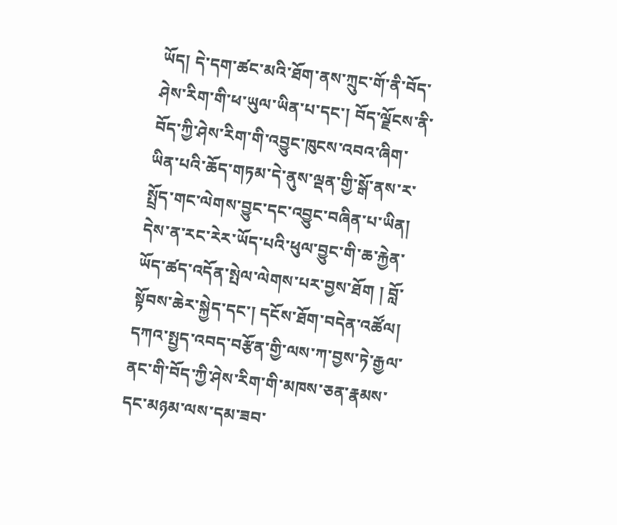ཡོད། དེ་དག་ཚང་མའི་ཐོག་ནས་ཀྲུང་གོ་ནི་བོད་ཤེས་རིག་གི་ཕ་ཡུལ་ཡིན་པ་དང་། བོད་ལྗོངས་ནི་བོད་ཀྱི་ཤེས་རིག་གི་འབྱུང་ཁུངས་འབའ་ཞིག་ཡིན་པའི་ཆོད་གཏམ་དེ་ནུས་ལྡན་གྱི་སྒོ་ནས་ར་སྤྲོད་གང་ལེགས་བྱུང་དང་འབྱུང་བཞིན་པ་ཡིན། དེས་ན་རང་རེར་ཡོད་པའི་ཕུལ་བྱུང་གི་ཆ་རྐྱེན་ཡོད་ཚད་འདོན་སྤེལ་ལེགས་པར་བྱས་ཐོག ། བློ་སྟོབས་ཆེར་སྐྱེད་དང་། དངོས་ཐོག་བདེན་འཚོལ། དཀའ་སྤྱད་འབད་བརྩོན་གྱི་ལས་ཀ་བྱས་ཏེ་རྒྱལ་ནང་གི་བོད་ཀྱི་ཤེས་རིག་གི་མཁས་ཅན་རྣམས་དང་མཉམ་ལས་དམ་ཟབ་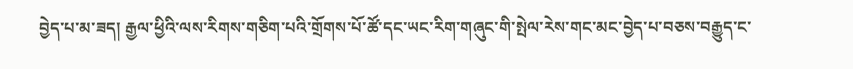བྱེད་པ་མ་ཟད། རྒྱལ་ཕྱིའི་ལས་རིགས་གཅིག་པའི་གྲོགས་པོ་ཚོ་དང་ཡང་རིག་གཞུང་གི་སྤེལ་རེས་གང་མང་བྱེད་པ་བཅས་བརྒྱུད་ང་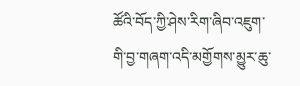ཚོའི་བོད་ཀྱི་ཤེས་རིག་ཞིབ་འཇུག་གི་བྱ་གཞག་འདི་མགྱོགས་མྱུར་ཆུ་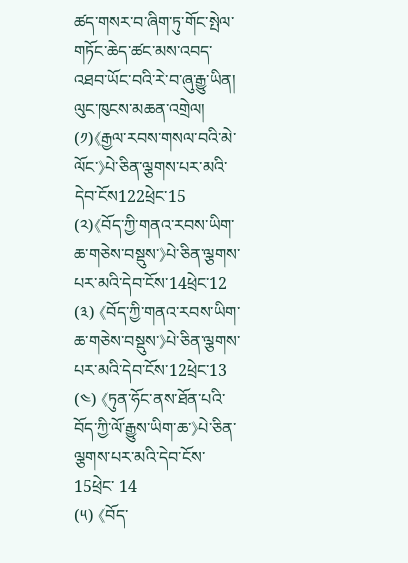ཚད་གསར་བ་ཞིག་ཏུ་གོང་སྤེལ་གཏོང་ཆེད་ཚང་མས་འབད་འཐབ་ཡོང་བའི་རེ་བ་ཞུ་རྒྱུ་ཡིན།
ལུང་ཁུངས་མཆན་འགྲེལ།
(༡)《རྒྱལ་རབས་གསལ་བའི་མེ་ལོང་》པེ་ཅིན་ལྕགས་པར་མའི་དེབ་ངོས122ཕྲེང་15
(༢)《བོད་ཀྱི་གནའ་རབས་ཡིག་ཆ་གཅེས་བསྡུས་》པེ་ཅིན་ལྕགས་པར་མའི་དེབ་ངོས་14ཕྲེང་12
(༣) 《བོད་ཀྱི་གནའ་རབས་ཡིག་ཆ་གཅེས་བསྡུས་》པེ་ཅིན་ལྕགས་པར་མའི་དེབ་ངོས་12ཕྲེང་13
(༤) 《ཏུན་ཧོང་ནས་ཐོན་པའི་བོད་ཀྱི་ལོ་རྒྱུས་ཡིག་ཆ་》པེ་ཅིན་ལྕགས་པར་མའི་དེབ་ངོས་15ཕྲེང་ 14
(༥) 《བོད་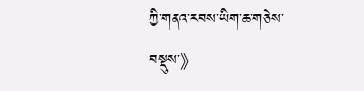ཀྱི་གནའ་རབས་ཡིག་ཆ་གཅེས་བསྡུས་》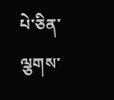པེ་ཅིན་ལྕགས་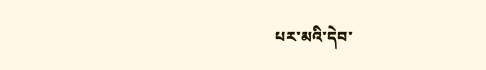པར་མའི་དེབ་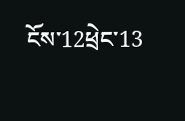ངོས་12ཕྲེང་13